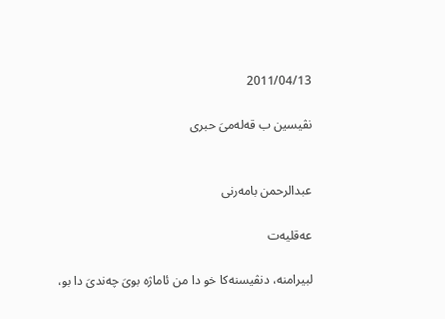2011/04/13

نڤیسین ب قه‌له‌مىَ حبرى


عبدالرحمن بامه‌رنى

عه‌قلیه‌ت

لبیرامنه‌، دنڤیسنه‌كا خو دا من ئاماژه‌ بوىَ چه‌ندىَ دا بو،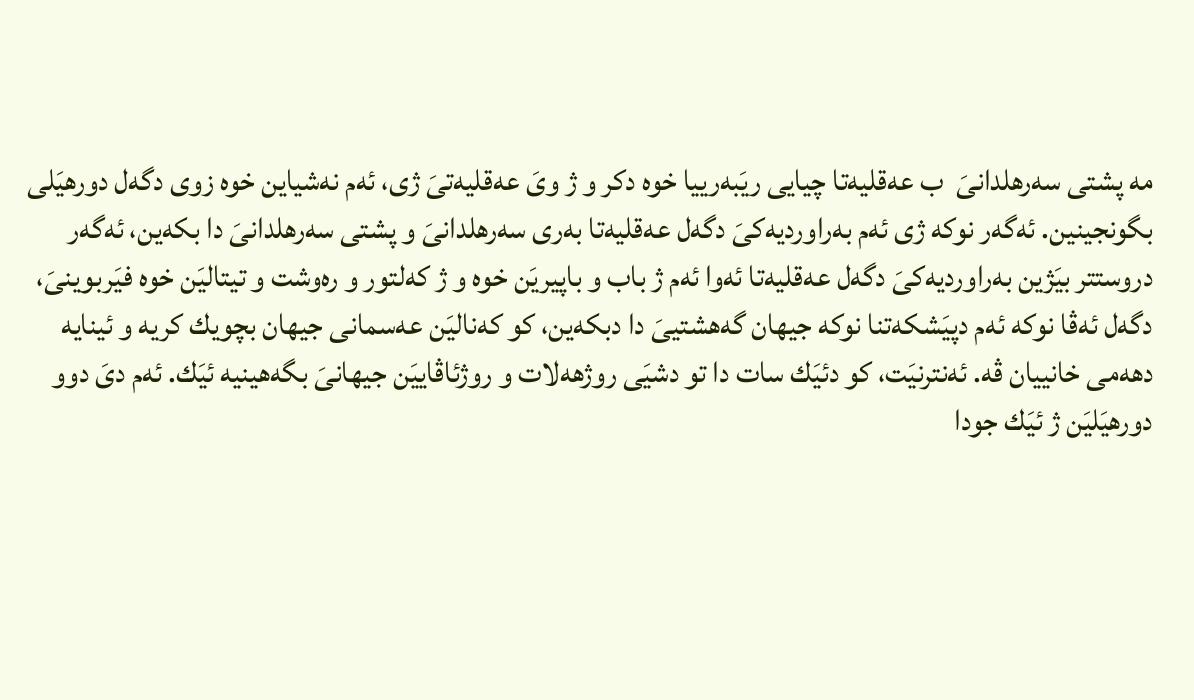مه‌ پشتى سه‌رهلدانىَ  ب عه‌قلیه‌تا چیایى ریَبه‌رییا خوه‌ دكر و ژ وىَ عه‌قلیه‌تىَ ژى، ئه‌م نه‌شیاین خوه‌ زوى دگه‌ل دورهیَلى بگونجینین. ئه‌گه‌ر نوكه‌ ژى ئه‌م به‌راوردیه‌كىَ دگه‌ل عه‌قلیه‌تا به‌رى سه‌رهلدانىَ و پشتى سه‌رهلدانىَ دا بكه‌ین، ئه‌گه‌ر دروستتر بیَژین به‌راوردیه‌كىَ دگه‌ل عه‌قلیه‌تا ئه‌وا ئه‌م ژ باب و باپیریَن خوه‌ و ژ كه‌لتور و ره‌وشت و تیتالیَن خوه‌ فیَربوینىَ، دگه‌ل ئه‌ڤا نوكه‌ ئه‌م دپیَشكه‌تنا نوكه‌ جیهان گه‌هشتیىَ دا دبكه‌ین، كو كه‌نالیَن عه‌سمانى جیهان بچویك كریه‌ و ئینایه‌ دهه‌مى خانییان ڤه‌. ئه‌نترنیَت، كو دئیَك سات دا تو دشیَى روژهه‌لات و روژئاڤاییَن جیهانىَ بگه‌هینیه‌ ئیَك. ئه‌م دىَ دوو دورهیَلیَن ژ ئیَك جودا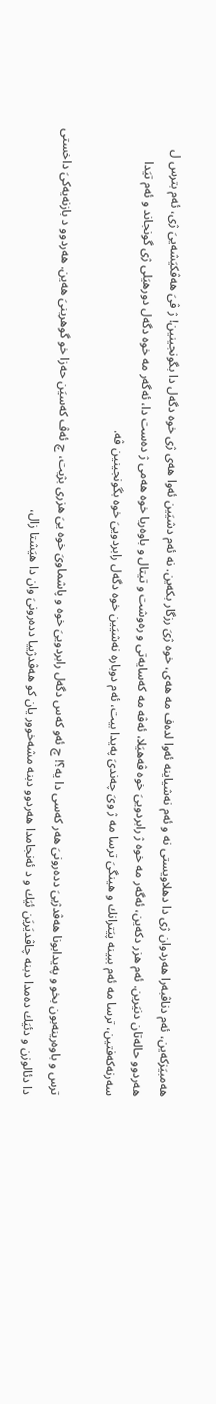هه‌مبیَزكه‌ین، ئه‌م دناڤبه‌را هه‌ردوان ژى دا دهلاویستى نه‌ و ئه‌م نه‌شیاینه‌ ئه‌وا لده‌ف مه‌ هه‌ى، خوه‌ ژىَ رزگار بكه‌ین. نه‌ ئه‌م دشیَین ئه‌وا هه‌ى ژى خوه‌ دگه‌ل دا بگونجینین! ژ ڤىَ هه‌ڤكیَشه‌یىَ ژى، ئه‌م بترس ل هه‌ردوو حاله‌تان دنیَرین. ئه‌م هزر دكه‌ین، ئه‌گه‌ر مه‌ خوه‌ ژ رابردویىَ خوه‌ ڤه‌هیَلا، ئه‌ڤه‌ مه‌ كه‌سایه‌تى و ره‌وشت و تیتال و باوه‌ریا خوه‌ هه‌مى ژ ده‌ست دا، ئه‌گه‌ر مه‌ خوه‌ دگه‌ل دورهیَلى ژى گونجاند و ئه‌م تیَدا سه‌رنه‌كه‌فتین، ترسا مه‌ ئه‌م ببینه‌ پیَترانك و هینگىَ ترسا مه‌ ژ وىَ چه‌ندىَ په‌یدا بیت، ئه‌م دوباره‌ نه‌شیَین خوه‌ دگه‌ل رابردویىَ خوه‌ بگونجینین ڤه‌.

ترس و باوه‌رینه‌بون بخو و په‌یدابونا هه‌ڤدژیىَ دده‌رونىَ هه‌ر كه‌سى دا یه‌؟! چ ئه‌و كه‌س دگه‌ل رابردویىَ خوه‌ و پاشماوىَ خوه‌ یىَ هزرى بژیت، چ ئه‌ڤ كه‌سیَن حه‌زا خو گوهرینىَ هه‌ین. هه‌ردوو د بازنه‌یه‌كىَ داخستى دا دئالوزن و دئیَك ده‌مدا دبنه‌ چاڤدیَریَن ئیَك و د ئه‌نجامدا هه‌ردوو دبنه‌ مشه‌خوور یان كو هه‌ڤدژییا دده‌رونىَ وان دا هیَشتا زال،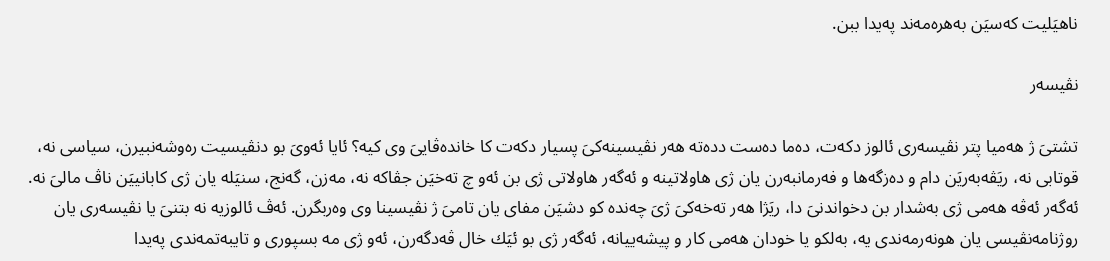ناهیَلیت كه‌سیَن به‌هره‌مه‌ند په‌یدا ببن.

نڤیسه‌ر

تشتىَ ژ هه‌میا پتر نڤیسه‌رى ئالوز دكه‌ت، ده‌ما ده‌ست دده‌ته‌ هه‌ر نڤیسینه‌كىَ پسیار دكه‌ت كا خانده‌ڤایىَ وى كیه‌؟ ئایا ئه‌وىَ بو دنڤیسیت ره‌وشه‌نبیرن، سیاسى نه‌، قوتابى نه‌، ریَڤه‌به‌ریَن دام و ده‌زگه‌ها و فه‌رمانبه‌رن یان ژى هاولاتینه‌ و ئه‌گه‌ر هاولاتى ژى بن ئه‌و چ ته‌خیَن جڤاكه‌ نه‌، مه‌زن، گه‌نج، سنیَله‌ یان ژى كابانییَن ناڤ مالىَ نه‌. ئه‌گه‌ر ئه‌ڤه‌ هه‌مى ژى به‌شدار بن دخواندنىَ دا، ریَژا هه‌ر ته‌خه‌كىَ ژىَ چه‌نده‌ كو دشیَن مفاى یان تامىَ ژ نڤیسینا وى وه‌ربگرن. ئه‌ڤ ئالوزیه‌ نه‌ بتنىَ یا نڤیسه‌رى یان روژنامه‌نڤیسى یان هونه‌رمه‌ندى یه‌، به‌لكو یا خودان هه‌مى كار و پیشه‌ییانه‌، ئه‌گه‌ر ژى بو ئیَك خال ڤه‌دگه‌رن، ئه‌و ژى مه‌ بسپورى و تایبه‌تمه‌ندى په‌یدا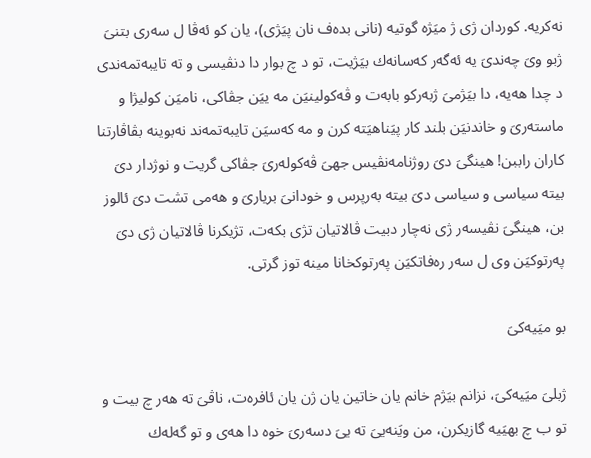نه‌كریه‌. كوردان ژى ژ میَژه‌ گوتیه‌ (نانى بده‌ف نان پیَژى)، یان كو ئه‌ڤا ل سه‌رى بتنىَ ژبو وىَ چه‌ندىَ یه‌ ئه‌گه‌ر كه‌سانه‌ك بیَژیت، تو د چ بوار دا دنڤیسى و ته‌ تایبه‌تمه‌ندى د چدا هه‌یه‌، دا بیَژمىَ ژبه‌ركو بابه‌ت و ڤه‌كولینیَن مه‌ ییَن جڤاكى، نامیَن كولیژا و ماسته‌رىَ و خاندنیَن بلند كار پیَناهیَته‌ كرن و مه‌ كه‌سیَن تایبه‌تمه‌ند نه‌بوینه‌ بڤاڤارتنا كاران راببن! هینگىَ دىَ روژنامه‌نڤیس جهىَ ڤه‌كوله‌رىَ جڤاكى گریت و نوژدار دىَ بیته‌ سیاسى و سیاسى دىَ بیته‌ به‌رپرس و خودانىَ بریارىَ و هه‌مى تشت دىَ ئالوز بن، هینگىَ نڤیسه‌ر ژى نه‌چار دبیت ڤالاتیان تژى بكه‌ت، تژیكرنا ڤالاتیان ژى دىَ په‌رتوكیَن وى ل سه‌ر ره‌فاتكیَن په‌رتوكخانا مینه‌ توز گرتى.

بو میَیه‌كىَ

ژبلىَ میَیه‌كىَ، نزانم بیَژم خانم یان خاتین یان ژن یان ئافره‌ت، ناڤىَ ته‌ هه‌ر چ بیت و تو ب چ بهیَیه‌ گازیكرن، من ویَنه‌یىَ ته‌ یىَ دسه‌رىَ خوه‌ دا هه‌ى و تو گه‌له‌ك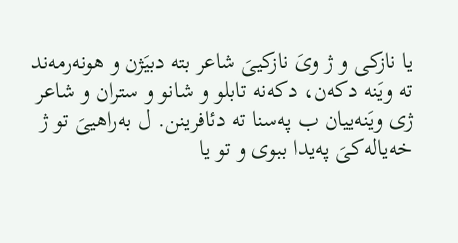یا نازكى و ژ وىَ نازكیىَ شاعر بته‌ دبیَژن و هونه‌رمه‌ند ته‌ ویَنه‌ دكه‌ن، دكه‌نه‌ تابلو و شانو و ستران و شاعر ژى ویَنه‌ییان ب په‌سنا ته‌ دئافرینن. ل به‌راهیىَ تو ژ خه‌یاله‌كىَ په‌یدا ببوى و تو یا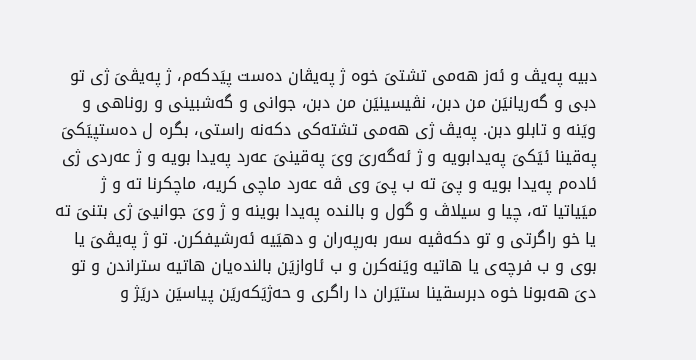دبیه‌ په‌یڤ و ئه‌ز هه‌مى تشتىَ خوه‌ ژ په‌یڤان ده‌ست پیَدكه‌م، ژ په‌یڤىَ ژى تو دبى و گه‌ریانیَن من دبن، نڤیسینیَن من دبن، جوانى و گه‌شبینى و روناهى و ویَنه‌ و تابلو دبن. په‌یڤ ژى هه‌مى تشته‌كى دكه‌نه‌ راستى، بگره‌ ل ده‌ستپیَكىَ په‌قینا ئیَكىَ په‌یدابویه‌ و ژ ئه‌گه‌رىَ وىَ په‌قینىَ عه‌رد په‌یدا بویه‌ و ژ عه‌ردى ژى ئاده‌م په‌یدا بویه‌ و پىَ ته‌ ب پىَ وی ڤه‌ عه‌رد ماچى كریه‌، ماچكرنا ته‌ و ژ میَیاتیا ته‌، چیا و سیلاڤ و گول و بالنده‌ په‌یدا بوینه‌ و ژ وىَ جوانیىَ ژى بتنىَ ته‌ یا خو راگرتى و تو دكه‌ڤیه‌ سه‌ر به‌رپه‌ران و دهیَیه‌ ئه‌رشیفكرن. تو ژ په‌یڤىَ یا بوى و ب فرچه‌ى یا هاتیه‌ ویَنه‌كرن و ب ئاوازیَن بالنده‌یان هاتیه‌ ستراندن و تو دىَ هه‌بونا خوه‌ دبرسقینا ستیَران دا راگرى و حه‌ژیَكه‌ریَن پیاسیَن دریَژ و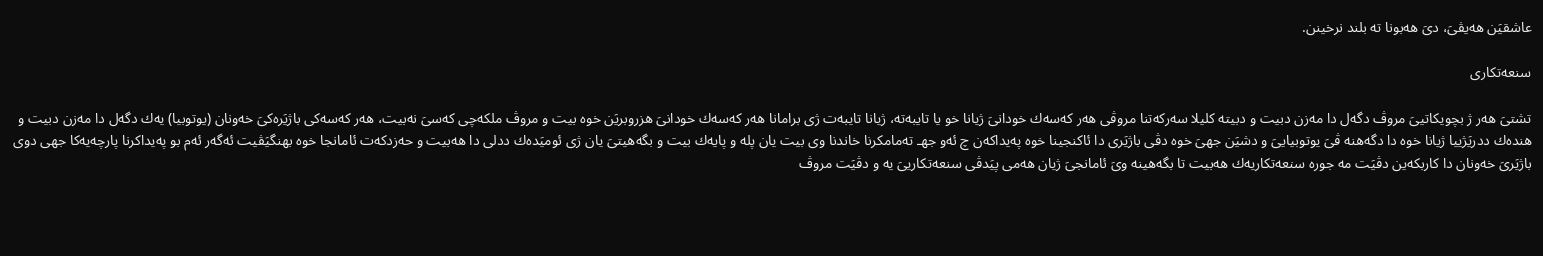عاشقیَن هه‌یڤىَ، دىَ هه‌بونا ته‌ بلند نرخینن.

سنعه‌تكارى

تشتىَ هه‌ر ژ بچویكاتیىَ مروڤ دگه‌ل دا مه‌زن دبیت و دبیته‌ كلیلا سه‌ركه‌تنا مروڤى هه‌ر كه‌سه‌ك خودانىَ ژیانا خو یا تایبه‌ته‌، ژیانا تایبه‌ت ژى برامانا هه‌ر كه‌سه‌ك خودانىَ هزروبریَن خوه‌ بیت و مروڤ ملكه‌چى كه‌سىَ نه‌بیت، هه‌ر كه‌سه‌كى باژیَره‌كىَ خه‌ونان (یوتوبیا) یه‌ك دگه‌ل دا مه‌زن دبیت و هنده‌ك ددریَژییا ژیانا خوه‌ دا دگه‌هنه‌ ڤىَ یوتوبیایىَ و دشیَن جهىَ خوه‌ دڤى باژیَرى دا ئاكنجینا خوه‌ په‌یداكه‌ن چ ئه‌و جهـ ته‌مامكرنا خاندنا وى بیت یان پله‌ و پایه‌ك بیت و بگه‌هیتىَ یان ژى ئومیَده‌ك ددلى دا هه‌بیت و حه‌زدكه‌ت ئامانجا خوه‌ بهنگیَڤیت ئه‌گه‌ر ئه‌م بو په‌یداكرنا پارچه‌یه‌كا جهى دوى باژیَرىَ خه‌ونان دا كاربكه‌ین دڤیَت مه‌ جوره‌ سنعه‌تكاریه‌ك هه‌بیت تا بگه‌هینه‌ وىَ ئامانجىَ ژیان هه‌مى پیَدڤى سنعه‌تكاریىَ یه‌ و دڤیَت مروڤ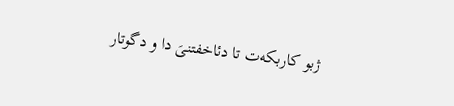ژبو كاربكه‌ت تا دئاخفتنىَ دا و دگوتار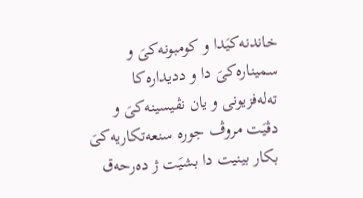خاندنه‌كیَدا و كومبونه‌كىَ و سمیناره‌كىَ دا و ددیداره‌كا ته‌له‌فزیونى و یان نڤیسینه‌كىَ و دڤیَت مروڤ جوره‌ سنعه‌تكاریه‌كىَ بكار بینیت دا بشیَت ژ ده‌رحه‌ق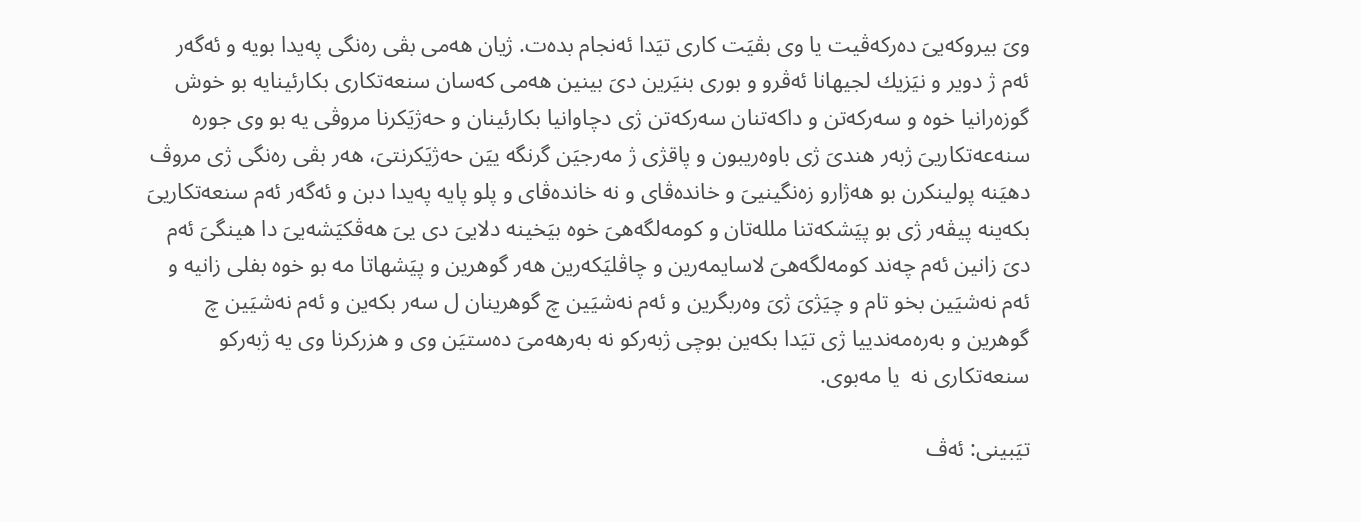وىَ بیروكه‌یىَ ده‌ركه‌ڤیت یا وى بڤیَت كارى تیَدا ئه‌نجام بده‌ت. ژیان هه‌مى بڤى ره‌نگى په‌یدا بویه‌ و ئه‌گه‌ر ئه‌م ژ دویر و نیَزیك لجیهانا ئه‌ڤرو و بورى بنیَرین دىَ بینین هه‌مى كه‌سان سنعه‌تكارى بكارئینایه‌ بو خوش گوزه‌رانیا خوه‌ و سه‌ركه‌تن و داكه‌تنان سه‌ركه‌تن ژى دچاوانیا بكارئینان و حه‌ژیَكرنا مروڤى یه‌ بو وى جوره‌ سنه‌عه‌تكاریىَ ژبه‌ر هندىَ ژى باوه‌ریبون و پاقژى ژ مه‌رجیَن گرنگه‌ ییَن حه‌ژیَكرنتىَ، هه‌ر بڤى ره‌نگى ژى مروڤ دهیَنه‌ پولینكرن بو هه‌ژارو زه‌نگینیىَ و خانده‌ڤاى و نه‌ خانده‌ڤاى و پلو پایه‌ په‌یدا دبن و ئه‌گه‌ر ئه‌م سنعه‌تكاریىَ بكه‌ینه‌ پیڤه‌ر ژى بو پیَشكه‌تنا ملله‌تان و كومه‌لگه‌هىَ خوه‌ بیَخینه‌ دلایىَ دى یىَ هه‌ڤكیَشه‌یىَ دا هینگىَ ئه‌م دىَ زانین ئه‌م چه‌ند كومه‌لگه‌هىَ لاسایمه‌رین و چاڤلیَكه‌رین هه‌ر گوهرین و پیَشهاتا مه‌ بو خوه‌ بفلى زانیه‌ و ئه‌م نه‌شیَین بخو تام و چیَژىَ ژىَ وه‌ربگرین و ئه‌م نه‌شیَین چ گوهرینان ل سه‌ر بكه‌ین و ئه‌م نه‌شیَین چ گوهرین و به‌ره‌مه‌ندییا ژى تیَدا بكه‌ین بوچى ژبه‌ركو نه‌ به‌رهه‌مىَ ده‌ستیَن وى و هزركرنا وى یه‌ ژبه‌ركو سنعه‌تكارى نه‌  یا مه‌بوی.

تیَبینى: ئه‌ڤ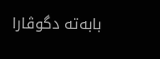بابه‌ته‌ دگوڤارا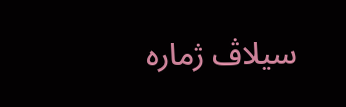سیلاڤ ژماره‌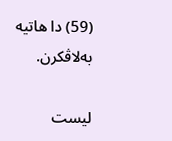(59) دا هاتیه‌ به‌لاڤكرن.

ليست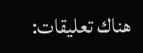هناك تعليقات: